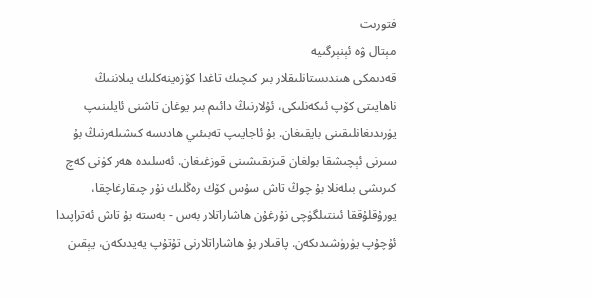فتورىت
مېتال ۋە ئېنېرگىيە
قەدىمكى ھىندىستانلىقلار بىر كىچىك تاغدا كۆزەينەكلىك يىلاننىڭ ناھايىتى كۆپ ئىكەنلىكى، ئۇلارنىڭ دائىم بىر يوغان تاشنى ئايلىنىپ يۈرىدىغانلىقىنى بايقىغان. بۇ ئاجايىپ تەبىئىي ھادىسە كىشىلەرنىڭ بۇ سىرنى ئېچىشقا بولغان قىزىقىشىنى قوزغىغان. ئەسلىدە ھەر كۈنى كەچ كىرىشى بىلەنلا بۇ چوڭ تاش سۇس كۆك رەڭلىك نۇر چىقارغاچقا، يورۇقلۇققا ئىنتىلگۈچى نۇرغۇن ھاشاراتلار بەس - بەستە بۇ تاش ئەتراپىدا ئۇچۇپ يۈرۈشىدىكەن. پاقىلار بۇ ھاشاراتلارنى تۇتۇپ يەيدىكەن، يېقىن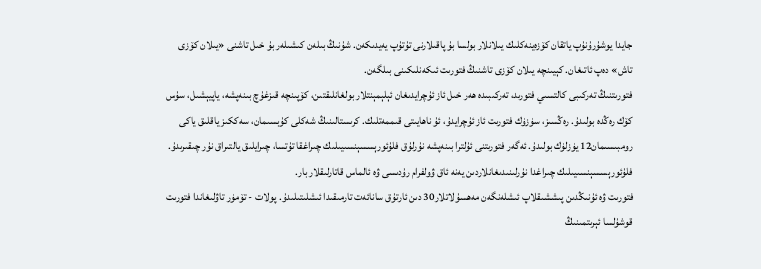جايدا يوشۇرۇنۇپ ياتقان كۆزەينەكلىك يىلانلار بولسا بۇ پاقىلارنى تۇتۇپ يەيدىكەن. شۇنىڭ بىلەن كىشىلەر بۇ خىل تاشنى «يىلان كۆزى تاش» دەپ ئاتىغان. كېيىنچە يىلان كۆزى تاشنىڭ فتورىت ئىكەنلىكىنى بىلگەن.
فتورىتنىڭ تەركىبى كالتسىي فتورىد، تەركىبىدە ھەر خىل ئاز ئۇچرايدىغان ئېلېمېنتلار بولغانلىقتىن، كۆپىنچە قىزغۇچ بىنەپشە، ياپيېشىل، سۇس كۆك رەڭدە بولىدۇ. رەڭسىز، سۈزۈك فتورىت ئاز ئۇچرايدۇ، ئۇ ناھايىتى قىممەتلىك. كرىستالىنىڭ شەكلى كۇبسىمان، سەككىز ياقلىق ياكى رومبىسىمان12 يۈزلۈك بولىدۇ. ئەگەر فتورىتنى ئۇلترا بىنەپشە نۇرلۇق فلۇئورېسسېنسىيىلىك چىراغقا تۇتسا، چىرايلىق يالتىراق نۇر چىقىرىدۇ. فلۇئورېسسېنسىيىلىك چىراغدا نۇرلىنىدىغانلاردىن يەنە ئاق ۋولفرام رۇدىسى ۋە ئالماس قاتارلىقلار بار.
فتورىت ۋە ئۇنىڭدىن پىششىقلاپ ئىشلەنگەن مەھسۇلاتلار30 دىن ئارتۇق سانائەت تارمىقىدا ئىشلىتىلىدۇ. پولات - تۆمۈر تاۋلىغاندا فتورىت قوشۇلسا ئېرىتمىنىڭ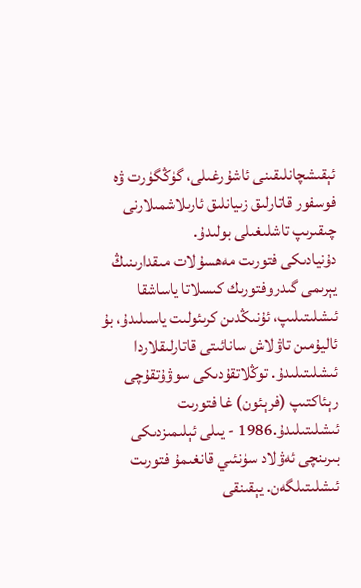ئېقىشچانلىقىنى ئاشۇرغىلى، گۈڭگۈرت ۋە فوسفور قاتارلىق زىيانلىق ئارىلاشمىلارنى چىقىرىپ تاشلىغىلى بولىدۇ.
دۇنيادىكى فتورىت مەھسۇلات مىقدارىنىڭ يېرىمى گىدروفتورىك كىسلاتا ياساشقا ئىشلىتىلىپ، ئۇنىڭدىن كرىئولىت ياسىلىدۇ، بۇ ئاليۇمىن تاۋلاش سانائىتى قاتارلىقلاردا ئىشلىتىلىدۇ. توڭلاتقۇدىكى سوۋۇتقۇچى رېئاكتىپ (فرېئون) غا فتورىت ئىشلىتىلىدۇ.1986 - يىلى ئېلىمىزدىكى بىرىنچى ئەۋلاد سۈنئىي قانغىمۇ فتورىت ئىشلىتىلگەن. يېقىنقى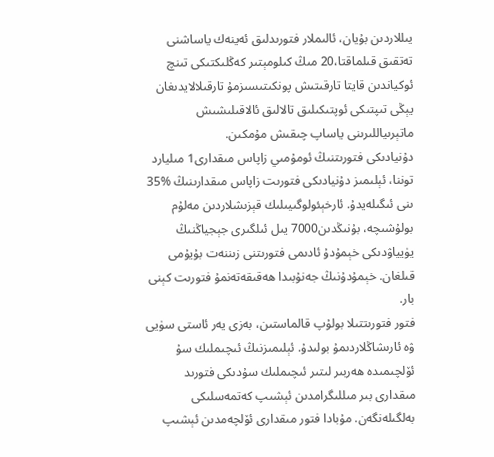يىللاردىن بۇيان، ئالىملار فتورىدلىق ئەينەك ياساشنى تەتقىق قىلماقتا،20 مىڭ كىلومېتىر كەڭلىكتىكى تىنچ ئوكياندىن قايتا تارقىتىش پونكىتىسىزمۇ تارقىلالايدىغان يېڭى تىپتىكى ئوپتىكىلىق تالالىق ئالاقىلىشىش ماتېرىياللىرىنى ياساپ چىقىش مۇمكىن.
دۇنيادىكى فتورىتنىڭ ئومۇمىي زاپاس مىقدارى1 مىليارد توننا، ئېلىمىز دۇنيادىكى فتورىت زاپاس مىقدارىنىڭ %35 ىنى ئىگىلەيدۇ. ئارخېئولوگىيىلىك قېزىشلاردىن مەلۇم بولۇشىچە، بۇنىڭدىن7000 يىل ئىلگىرى جېجياڭنىڭ يۈيياۋدىكى خېمۇدۇ ئادىمى فتورىتنى زىننەت بۇيۇمى قىلغان. خېمۇدۇنىڭ جەنۇبىدا ھەقىقەتەنمۇ فتورىت كېنى بار.
فتور فتورىتتىلا بولۇپ قالماستىن، بەزى يەر ئاستى سۈيى ۋە ئارىشاڭلاردىمۇ بولىدۇ. ئېلىمىزنىڭ ئىچىملىك سۇ ئۆلچىمىدە ھەربىر لىتىر ئىچىملىك سۇدىكى فتورىد مىقدارى بىر مىللىگرامدىن ئېشىپ كەتمەسلىكى بەلگىلەنگەن. مۇبادا فتور مىقدارى ئۆلچەمدىن ئېشىپ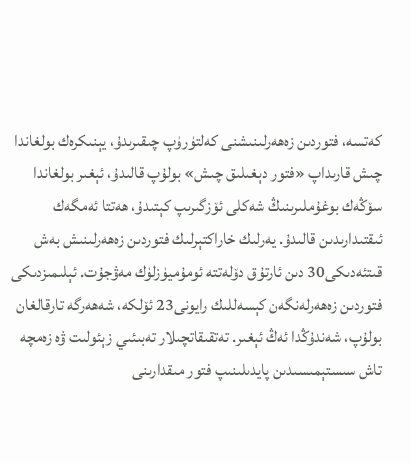كەتسە، فتوردىن زەھەرلىنىشنى كەلتۈرۈپ چىقىرىدۇ، يېنىكرەك بولغاندا چىش قارىداپ «فتور دېغىلىق چىش» بولۇپ قالىدۇ، ئېغىر بولغاندا سۆڭەك بوغۇملىرىنىڭ شەكلى ئۆزگىرىپ كېتىدۇ، ھەتتا ئەمگەك ئىقتىدارىدىن قالىدۇ. يەرلىك خاراكتېرلىك فتوردىن زەھەرلىنىش بەش قىتئەدىكى30 دىن ئارتۇق دۆلەتتە ئومۇميۈزلۈك مەۋجۇت. ئېلىمىزدىكى فتوردىن زەھەرلەنگەن كېسەللىك رايونى23 ئۆلكە، شەھەرگە تارقالغان بولۇپ، شەندۇڭدا ئەڭ ئېغىر. تەتقىقاتچىلار تەبىئىي زېئولىت ۋە زەمچە تاش سىستېمىسىدىن پايدىلىنىپ فتور مىقدارىنى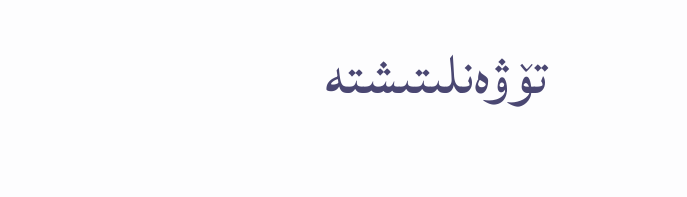تۆۋەنلىتىشتە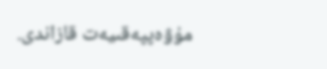مۇۋەپپەقىيەت قازاندى.